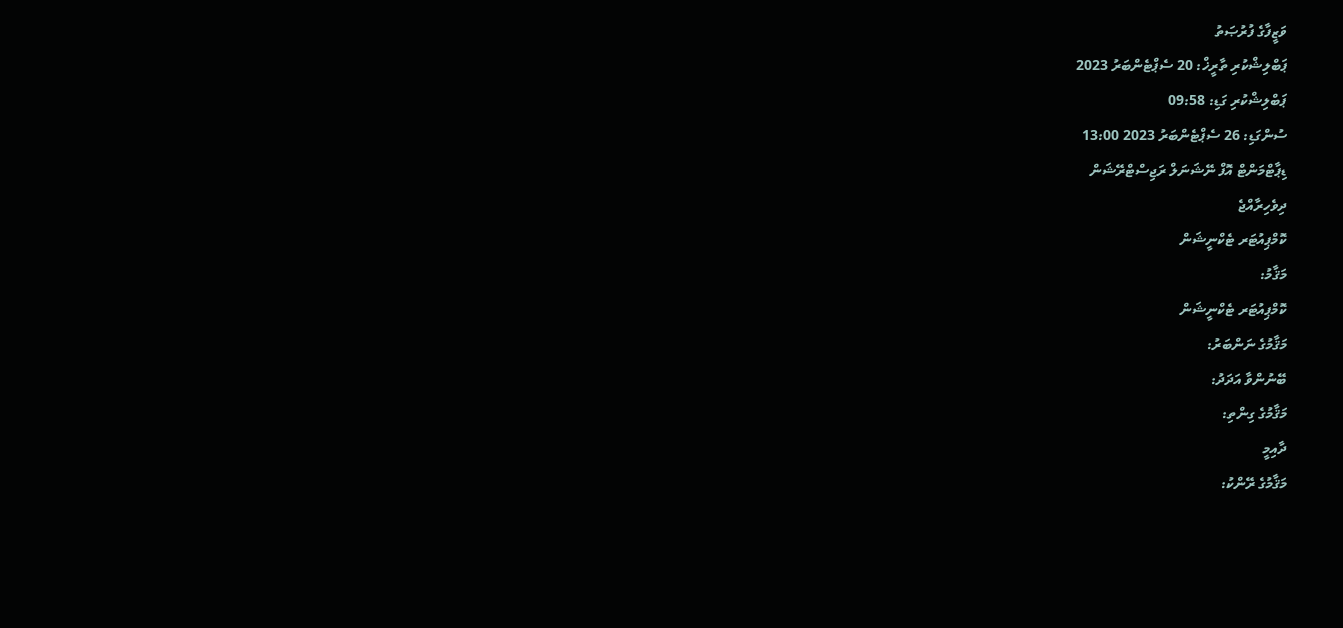ވަޒީފާގެ ފުރުޞަތު
ޕަބްލިޝްކުރި ތާރީޚް: 20 ސެޕްޓެންބަރު 2023
ޕަބްލިޝްކުރި ގަޑި: 09:58
ސުންގަޑި: 26 ސެޕްޓެންބަރު 2023 13:00
ޑިޕާޓްމަންޓް އޮފް ނޭޝަނަލް ރަޖިސްޓްރޭޝަން
ދިވެހިރާއްޖެ
ކޮމްޕިއުޓަރ ޓެކްނީޝަން
މަޤާމު:
ކޮމްޕިއުޓަރ ޓެކްނީޝަން
މަޤާމުގެ ނަންބަރު:
ބޭނުންވާ އަދަދު:
މަޤާމުގެ ގިންތި:
ދާއިމީ
މަޤާމުގެ ރޭންކު: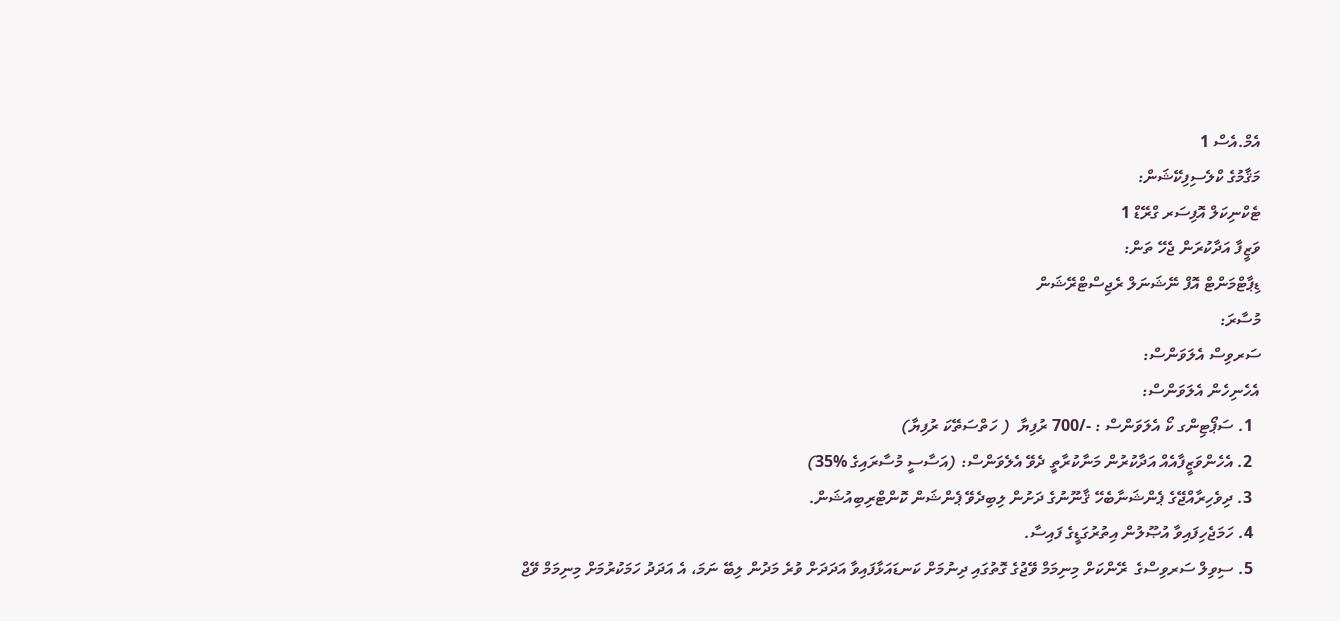އެމް.އެސް 1
މަޤާމުގެ ކްލެސިފިކޭޝަން:
ޓެކްނިކަލް އޮފިސަރ ގްރޭޑް 1
ވަޒީފާ އަދާކުރަން ޖެހޭ ތަން:
ޑިޕާޓްމަންޓް އޮފް ނޭޝަނަލް ރެޖިސްޓްރޭޝަން
މުސާރަ:
ސަރވިސް އެލަވަންސް:
އެހެނިހެން އެލަވަންސް:
  1. ސަޕޯޓިންގ ކޯ އެލަވަންސް : -/700 ރުފިޔާ  ( ހަތްސަތޭކަ ރުފިޔާ)
  2. އެހެންވަޒީފާއެއް އަދާކުރުން މަނާކުރާތީ ދެވޭ އެލެވަންސް: (އަސާސީ މުސާރައިގެ %35)
  3. ދިވެހިރާއްޖޭގެ ޕެންޝަނާބެހޭ ޤާނޫނުގެ ދަށުން ލިބިދެވޭ ޕެންޝަން ކޮންޓްރިބިއުޝަން.
  4. ހަމަޖެހިފައިވާ އުޞޫލުން އިތުރުގަޑީގެ ފައިސާ.
  5. ސިވިލް ސަރވިސްގެ  ރޭންކަށް މިނިމަމް ވޭޖުގެ ގޮތުގައި ދިނުމަށް ކަނޑައަޅާފައިވާ އަދަދަށް ވުރެ މަދުން ލިބޭ ނަމަ، އެ އަދަދު ހަމަކުރުމަށް މިނިމަމް ވޭޖް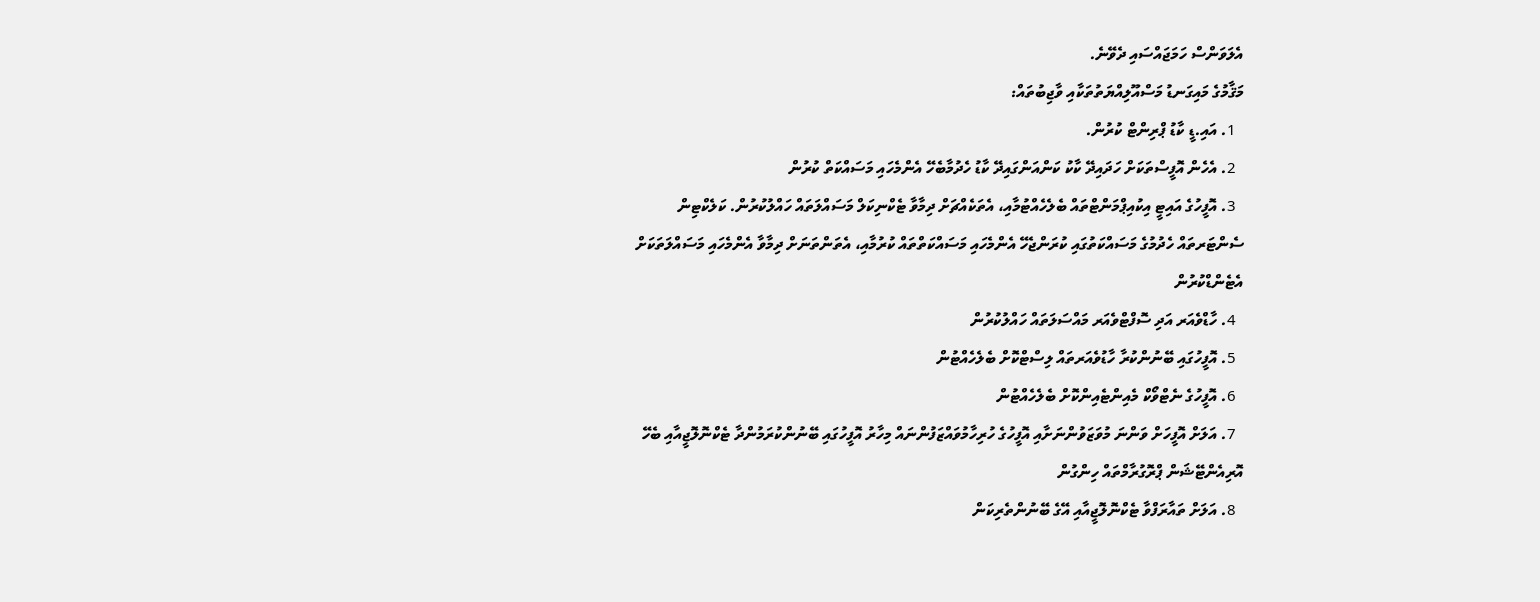އެލަވަންސް ހަމަޖައްސައި ދެވޭނެ.
މަޤާމުގެ މައިގަނޑު މަސްއޫލިއްޔަތުތަކާއި ވާޖިބުތައް:
  1. އައި.ޑީ ކާޑު ޕްރިންޓް ކުރުން.
  2. އެހެން އޮފީސްތަކަށް ހަދައިދޭ ކާކު ކަންއަންގައިދޭ ކާޑު ހެދުމާބެހޭ އެންމެހައި މަސައްކަތް ކުރުން
  3. އޮފީހުގެ އައިޓީ އިކުއިޕްމަންޓްތައް ބެލެހެއްޓުމާއި، އެތަކެއްޗަށް ދިމާވާ ޓެކްނިކަލް މަސައްލަތައް ހައްލުކުރުން. ކަލެކްޓިން ސެންޓަރތައް ހެދުމުގެ މަސައްކަތުގައި ކުރަންޖެހޭ އެންމެހައި މަސައްކަތްތައް ކުރުމާއި، އެތަންތަނަށް ދިމާވާ އެންމެހައި މަސައްލަތަކަށް އެޓެންޑްކުރުން
  4. ހާޑްވެއަރ އަދި ސޮފްޓްވެއަރ މައްސަލަތައް ހައްލުކުރުން
  5. އޮފީހުގައި ބޭނުންކުރާ ހާޑުވެއަރތައް ލިސްޓްކޮށް ބެލެހެއްޓުން
  6. އޮފީހުގެ ނެޓްވޯކް މެއިންޓެއިންކޮށް ބެލެހެއްޓުން
  7. އަލަށް އޮފީހަށް ވަންނަ މުވަޒަވުންނަށާއި އޮފީހުގެ ހުރިހާމުވައްޒަފުންނައް މިހާރު އޮފީހުގައި ބޭނުންކުރަމުންދާ ޓެކްނޮލޮޖީއާއި ބެހޭ އޮރިއެންޓޭޝަން ޕްރޮގުރާމްތައް ހިންގުން
  8. އަލަށް ތައާރަފްވާ ޓެކްނޮލޮޖީއާއި އޭގެ ބޭނުންތެރިކަން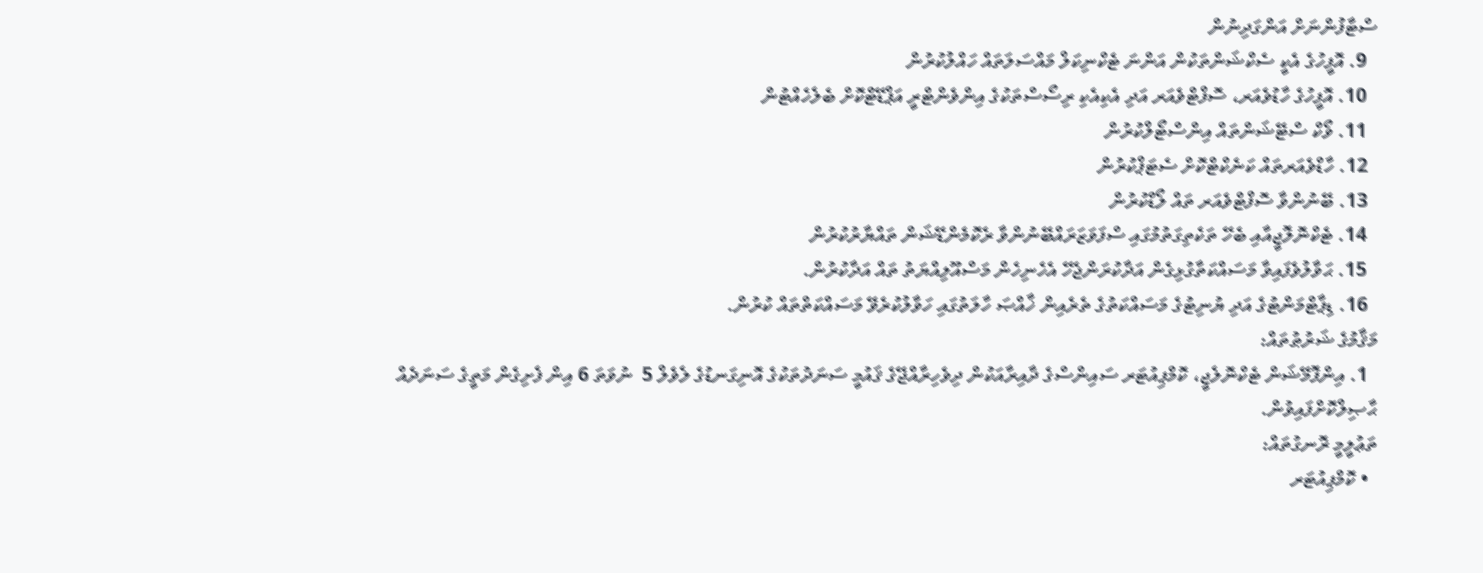ސްޓާފުންނަށް އަންގަދިނުން
  9. އޮފީހުގެ އެކީ ސެކްޝަންތަކުން އަންނަ ޓެކްނިކަލް މައްސަލަތައް ހައްލުކުރުން
  10. އޮފީހުގެ ހާޑުވެއަރ، ސޮފްޓްވެއަރ އަދި އެކިއެކި ރިސޯސްތަކުގެ އިންވެންޓްރީ އަޕްޑޭޓްކޮށް ބެލެހެއްޓުން
  11. ވޯކް ސްޓޭޝަންތައް އިންސްޓޯލްކުރުން
  12. ހާޑްވެއަރތައް ކަނެކްޓްކޮށް ސެޓަޕްކުރުން
  13. ބޭނުންވާ ސޮފްޓްވެއަރ ތައް ލޯޑްކުރުން
  14. ޓެކްނޮލޮޖީއާއި ބެހޭ ތަކެތިގަތުމުގައި ސްފަވަޒަރައްބޭނުންވާ ރެކޮމެންޑޭޝަން ތައްޔާރުކުރުން
  15. ޙަވާލުވެފައިވާ މަސައްކަތާގުޅިގެން އަދާކުރަންޖެހޭ އެހެނިހެން މަސްއޫލިއްޔަތު ތައް އަދާކުރުން.
  16. ޑިޕާޓްމަންޓުގެ އަދި ޔުނިޓުގެ މަސައްކަތުގެ ތެރެއިން ޚާއްޞަ ހާލަތުގައި ހަވާލުކުރެވޭ މަސައްކަތްތައް ކުރުން.
މަޤާމުގެ ޝަރުޠުތައް:
  1. އިންފޮމޭޝަން ޓެކްނޮލެޖީ، ކޮމްޕިއުޓަރ ސައިންސްގެ ދާއިރާއަކުން ދިވެހިރާއްޖޭގެ ޤައުމީ ސަނަދުތަކުގެ އޮނިގަނޑުގެ ލެވެލް 5  ނުވަތަ 6 އިން ފެށިގެން މަތީގެ ސަނަދެއް ޙާޞިލްކޮށްފައިވުން.
ތަޢުލީމީ ރޮނގުތައް:
  • ކޮމްޕިއުޓަރ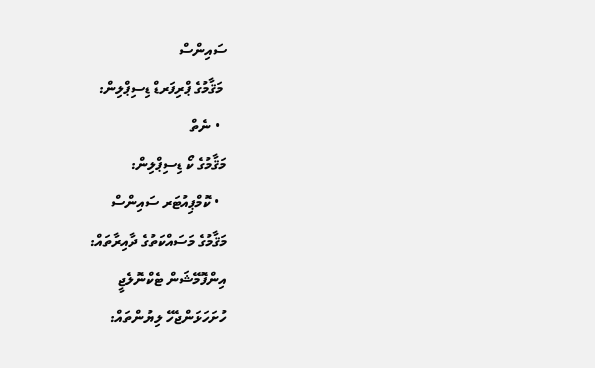ސައިންސް
 މަޤާމުގެ ޕްރިފަރޑް ޑިސިޕްލިން:
  • ނެތް
މަޤާމުގެ ކޯ ޑިސިޕްލިން:
  • ކޮމްޕިއުޓަރ ސައިންސް
މަޤާމުގެ މަސައްކަތުގެ ދާއިރާތައް:
އިންފޮމޭޝަން ޓެކްނޮލެޖީ
ހުށަހަޅަންޖެހޭ ލިޔުންތައް: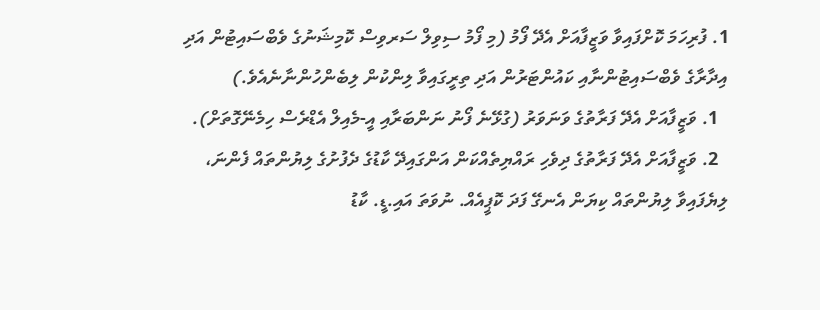1. ފުރިހަމަ ކޮށްފައިވާ ވަޒީފާއަށް އެދޭ ފޯމު (މި ފޯމު ސިވިލް ސަރވިސް ކޮމިޝަނުގެ ވެބްސައިޓުން އަދި އިދާރާގެ ވެބްސައިޓުންނާއި ކައުންޓަރުން އަދި ތިރީގައިވާ ލިންކުން ލިބެންހުންނާނެއެވެ.)
  1. ވަޒީފާއަށް އެދޭ ފަރާތުގެ ވަނަވަރު (ގުޅޭނެ ފޯނު ނަންބަރާއި އީ-މެއިލް އެޑްރެސް ހިމެނޭގޮތަށް).
  2. ވަޒީފާއަށް އެދޭ ފަރާތުގެ ދިވެހި ރައްޔިތެއްކަން އަންގައިދޭ ކާޑުގެ ދެފުށުގެ ލިޔުންތައް ފެންނަ، ލިޔެފައިވާ ލިޔުންތައް ކިޔަން އެނގޭ ފަދަ ކޮޕީއެއް. ނުވަތަ އައި.ޑީ. ކާޑު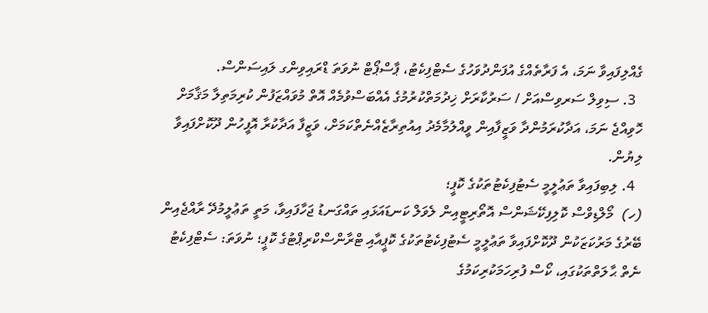ގެއްލިފައިވާ ނަމަ، އެ ފަރާތެއްގެ އުފަންދުވަހުގެ ސެޓްފިކެޓު، ޕާސްޕޯޓް ނުވަތަ ޑްރައިވިންގ ލައިސަންސް.
  3. ސިވިލް ސަރވިސްއަށް / ސަރުކާރަށް ޚިދުމަތްކުރުމުގެ އެއްބަސްވުމެއް އޮތް މުވައްޒަފުން ކުރިމަތިލާ މަޤާމަށް ހޮވިއްޖެ ނަމަ، އަދާކުރަމުންދާ ވަޒީފާއިން ވީއްލުމާމެދު އިއުތިރާޒެއްނެތްކަމަށް، ވަޒީފާ އަދާކުރާ އޮފީހުން ދޫކޮށްފައިވާ ލިޔުން.
  4. ލިބިފައިވާ ތަޢުލީމީ ސެޓުފިކެޓުތަކުގެ ކޮޕީ؛
(ހ)  މޯލްޑިވްސް ކޮލިފިކޭޝަންސް އޮތޯރިޓީއިން ލެވަލް ކަނޑައަޅައި ތައްގަނޑު ޖަހާފައިވާ، މަތީ ތަޢުލީމުދޭ ރާއްޖެއިން ބޭރުގެ މަރުކަޒަކުން ދޫކޮށްފައިވާ ތަޢުލީމީ ސެޓުފިކެޓުތަކުގެ ކޮޕީއާއި ޓްރާންސްކްރިޕްޓުގެ ކޮޕީ؛ ނުވަތަ: ސެޓްފިކެޓު ނެތް ޙާލަތްތަކުގައި، ކޯސް ފުރިހަމަކުރިކަމުގެ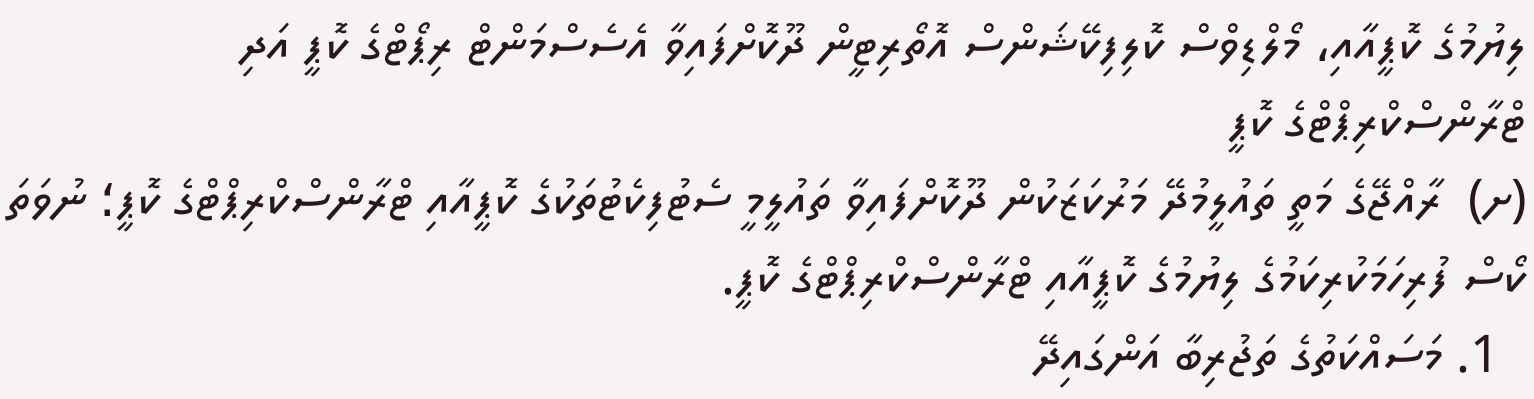ލިޔުމުގެ ކޮޕީއާއި، މޯލްޑިވްސް ކޮލިފިކޭޝަންސް އޮތޯރިޓީން ދޫކޮށްފައިވާ އެސެސްމަންޓް ރިޕޯޓްގެ ކޮޕީ އަދި ޓްރާންސްކްރިޕްޓްގެ ކޮޕީ
(ށ)  ރާއްޖޭގެ މަތީ ތައުލީމުދޭ މަރުކަޒަކުން ދޫކޮށްފައިވާ ތައުލީމީ ސެޓުފިކެޓުތަކުގެ ކޮޕީއާއި ޓްރާންސްކްރިޕްޓްގެ ކޮޕީ؛ ނުވަތަ ކޯސް ފުރިހަމަކުރިކަމުގެ ލިޔުމުގެ ކޮޕީއާއި ޓްރާންސްކްރިޕްޓްގެ ކޮޕީ.
  1. މަސައްކަތުގެ ތަޖުރިބާ އަންގައިދޭ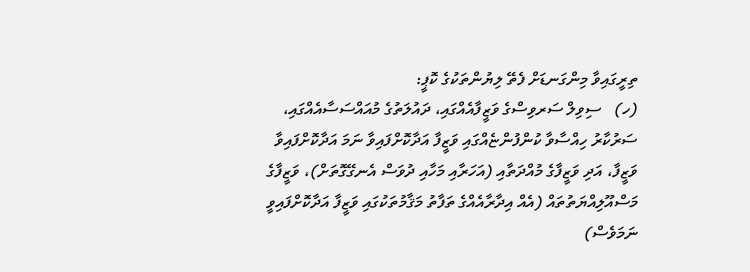ތިރީގައިވާ މިންގަނޑަށް ފެތޭ ލިޔުންތަކުގެ ކޮޕީ:
(ހ)   ސިވިލް ސަރވިސްގެ ވަޒީފާއެއްގައި، ދައުލަތުގެ މުއައްސަސާއެއްގައި، ސަރުކާރު ހިއްސާވާ ކުންފުންޏެއްގައި ވަޒީފާ އަދާކޮށްފައިވާ ނަމަ އަދާކޮށްފައިވާ ވަޒީފާ، އަދި ވަޒީފާގެ މުއްދަތާއި (އަހަރާއި މަހާއި ދުވަސް އެނގޭގޮތަށް)، ވަޒީފާގެ މަސްއޫލިއްޔަތުތައް (އެއް އިދާރާއެއްގެ ތަފާތު މަޤާމުތަކުގައި ވަޒީފާ އަދާކޮށްފައިވީ ނަމަވެސް)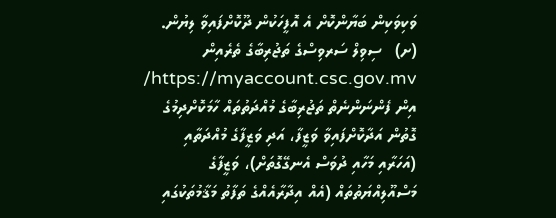ވަކިވަކިން ބަޔާންކޮށް އެ އޮފީހަކުން ދޫކޮށްފައިވާ ލިޔުން.
(ށ)   ސިވިލް ސަރވިސްގެ ތަޖުރިބާގެ ތެރެއިން https://myaccount.csc.gov.mv/ އިން ފެންނަންނެތް ތަޖުރިބާގެ މުއްދަތުތައް ހާމަކޮށްދިމުގެ ގޮތުން އަދާކޮށްފައިވާ ވަޒީފާ، އަދި ވަޒީފާގެ މުއްދަތާއި (އަހަރާއި މަހާއި ދުވަސް އެނގޭގޮތަށް)، ވަޒީފާގެ މަސްއޫލިއްޔަތުތައް (އެއް އިދާރާއެއްގެ ތަފާތު މަޤާމުތަކުގައި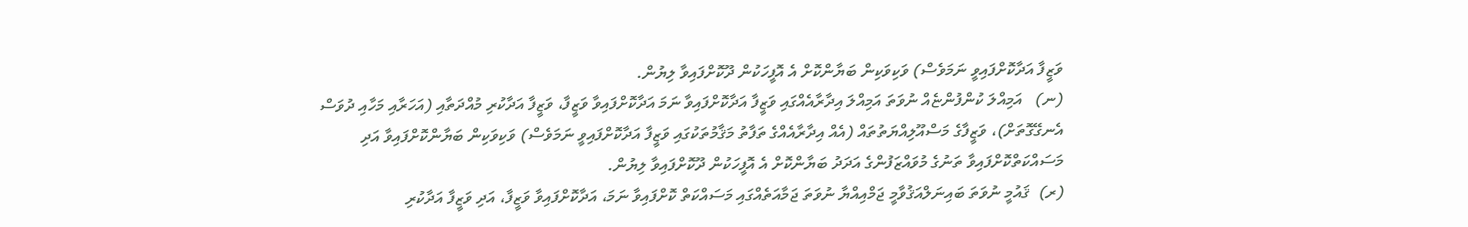ވަޒީފާ އަދާކޮށްފައިވީ ނަމަވެސް) ވަކިވަކިން ބަޔާންކޮށް އެ އޮފީހަކުން ދޫކޮށްފައިވާ ލިޔުން.
(ނ)   އަމިއްލަ ކުންފުންޏެއް ނުވަތަ އަމިއްލަ އިދާރާއެއްގައި ވަޒީފާ އަދާކޮށްފައިވާ ނަމަ އަދާކޮށްފައިވާ ވަޒީފާ، ވަޒީފާ އަދާކުރި މުއްދަތާއި (އަހަރާއި މަހާއި ދުވަސް އެނގޭގޮތަށް)، ވަޒީފާގެ މަސްއޫލިއްޔަތުތައް (އެއް އިދާރާއެއްގެ ތަފާތު މަޤާމުތަކުގައި ވަޒީފާ އަދާކޮށްފައިވީ ނަމަވެސް) ވަކިވަކިން ބަޔާންކޮށްފައިވާ އަދި މަސައްކަތްކޮށްފައިވާ ތަނުގެ މުވައްޒަފުންގެ އަދަދު ބަޔާންކޮށް އެ އޮފީހަކުން ދޫކޮށްފައިވާ ލިޔުން.
(ރ)  ޤައުމީ ނުވަތަ ބައިނަލްއަޤުވާމީ ޖަމްއިއްޔާ ނުވަތަ ޖަމާއަތެއްގައި މަސައްކަތް ކޮށްފައިވާ ނަމަ، އަދާކޮށްފައިވާ ވަޒީފާ، އަދި ވަޒީފާ އަދާކުރި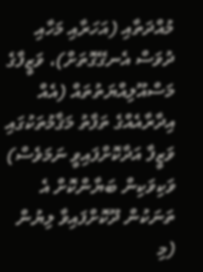މުއްދަތާއި (އަހަރާއި މަހާއި ދުވަސް އެނގޭގޮތަށް)، ވަޒީފާގެ މަސްއޫލިއްޔަތުތައް (އެއް އިދާރާއެއްގެ ތަފާތު މަޤާމުތަކުގައި ވަޒީފާ އަދާކޮށްފައިވީ ނަމަވެސް) ވަކިވަކިން ބަޔާންކޮށް އެ ތަނަކުން ދޫކޮށްފައިވާ ލިޔުން (މި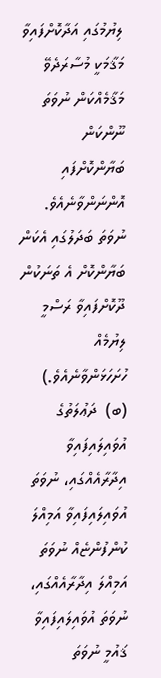ލިޔުމުގައި އަދާކޮށްފައިވާ މަޤާމަކީ މުސާރަދެވޭ މަޤާމެއްކަން ނުވަތަ ނޫންކަން ބަޔާންކޮށްފައި އޮންނަންވާނެއެވެ. ނުވަތަ ބަދަލުގައި އެކަން ބަޔާންކޮށް އެ ތަނަކުން ދޫކޮށްފައިވާ ރަސްމީ ލިޔުމެއް ހުށަހަޅަންވާނެއެވެ.)
(ބ)  ދަޢުލަތުގެ އުވައިލައިފައިވާ އިދާރާއެއްގައި، ނުވަތަ އުވައިލައިފައިވާ އަމިއްލަ ކުންފުންޏެއް ނުވަތަ އަމިއްލަ އިދާރާއެއްގައި، ނުވަތަ އުވައިލައިފައިވާ ޤައުމީ ނުވަތަ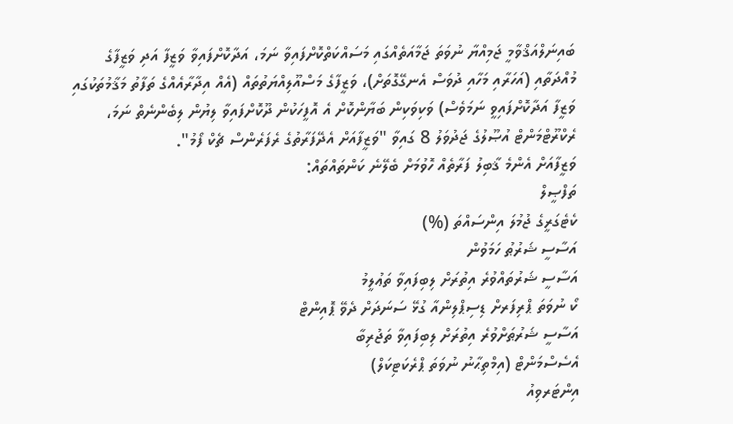ބައިނަލްއަޤްވާމީ ޖަމިއްޔާ ނުވަތަ ޖަމާއަތެއްގައި މަސައްކަތްކޮށްފައިވާ ނަމަ، އަދާކޮށްފައިވާ ވަޒީފާ އަދި ވަޒީފާގެ މުއްދަތާއި (އަހަރާއި މަހާއި ދުވަސް އެނގޭގޮތަށް)، ވަޒީފާގެ މަސްއޫލިއްޔަތުތައް (އެއް އިދާރާއެއްގެ ތަފާތު މަޤާމުތަކުގައި ވަޒީފާ އަދާކޮށްފައިވީ ނަމަވެސް) ވަކިވަކިން ބަޔާންކޮށް އެ އޮފީހަކުން ދޫކޮށްފައިވާ ލިޔުން ލިބެންނެތް ނަމަ، ރެކްރޫޓްމަންޓް އުޞޫލުގެ ޖަދުވަލު 8 ގައިވާ "ވަޒީފާއަށް އެދޭފަރާތުގެ ރެފަރެންސް ޗެކް ފޯމު".
ވަޒީފާއަށް އެންމެ ޤާބިލު ފަރާތެއް ހޮވުމަށް ބެލޭނެ ކަންތައްތައް:
ތަފްޞީލް
ކެޓެގަރީގެ ޖުމުލަ އިންސައްތަ (%)
އަސާސީ ޝަރުޠު ހަމަވުން
އަސާސީ ޝަރުތައްވުރެ އިތުރަށް ލިބިފައިވާ ތަޢުލީމު
ކޯ ނުވަތަ ޕްރިފަރށް ޑިސިޕްލިންއާ ގުޅޭ ސަނަދަށް ދެވޭ ޕޮއިންޓް
އަސާސީ ޝަރުޠަށްވުރެ އިތުރަށް ލިބިފައިވާ ތަޖުރިބާ
އެސެސްމަންޓް (އިމްތިޙާނު ނުވަތަ ޕްރެކަޓިކަލް)
އިންޓަރވިއު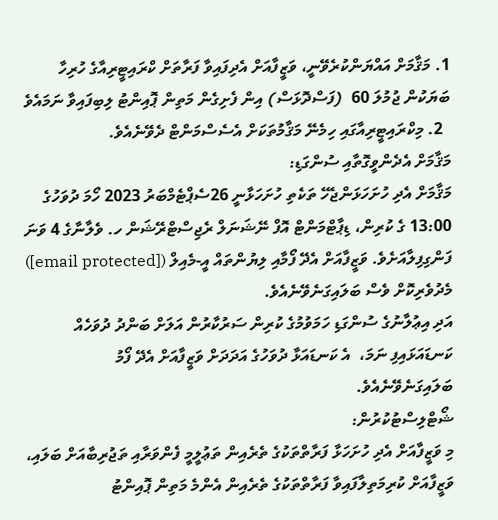1. މަޤާމަށް އައްޔަންކުރެވޭނީ، ވަޒީފާއަށް އެދިފައިވާ ފަރާތަށް ކްރައިޓީރިއާގެ ހުރިހާ ބަޔަކުން ޖުމުލަ 60  (ފަސްދޮޅަސް) އިން ފެށިގެން މަތިން ޕޮއިންޓު ލިބިފައިވާ ނަމައެވެ
  2. މިކްރައިޓީރިއާގައި ހިމެނޭ މަޤާމުތަކަށް އެސެސްމަންޓް ދެވޭނެއެވެ.
މަޤާމަށް އެދެންވީގޮތާއި ސުންގަޑި:
މަޤާމަށް އެދި ހުށަހަޅަންޖެހޭ ތަކެތި ހުށަހަޅާނީ 26ސެޕްޓެމްބަރު 2023 ހޯމަ ދުވަހުގެ 13:00 ގެ ކުރިން، ޑިޕާޓްމަންޓް އޮފް ނޭޝަނަލް ރެޖިސްޓްރޭޝަން ހ. ވެލާނާގެ 4 ވަނަ ފަންގިފިލާއަށެވެ. ވަޒީފާއަށް އެދޭ ފޯމާއި ލިޔުންތައް އީ-މެއިލް ([email protected]) މެދުވެރިކޮށް ވެސް ބަލައިގަނެވޭނެއެވެ.
އަދި އިޢުލާނުގެ ސުންގަޑި ހަމަވުމުގެ ކުރިން ސަރުކާރުން އަލަށް ބަންދު ދުވަހެއް ކަނޑައަޅައިފި ނަމަ،  އެ ކަނޑައަޅާ ދުވަހުގެ އަދަދަށް ވަޒީފާއަށް އެދޭ ފޯމު ބަލައިގަނެވޭނެއެވެ.
ޝޯޓްލިސްޓުކުރުން:
މި ވަޒީފާއަށް އެދި ހުށަހަޅާ ފަރާތްތަކުގެ ތެރެއިން ތަޢުލީމީ ފެންވަރާއި ތަޖުރިބާއަށް ބަލައި، ވަޒީފާއަށް ކުރިމަތިލާފައިވާ ފަރާތްތަކުގެ ތެރެއިން އެންމެ މަތިން ޕޮއިންޓު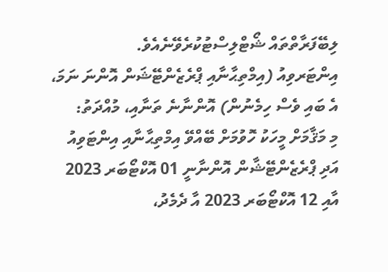ލިބޭފަރާތްތައް ޝޯޓްލިސްޓުކުރެވޭނެއެވެ.
އިންޓަރވިއު (އިމްތިޙާނާއި ޕްރެޒެންޓޭޝަން އޮންނަ ނަމަ، އެ ބައި ވެސް ހިމެނުން) އޮންނާނެ ތަނާއި، މުއްދަތު:
މި މަޤާމަށް މީހަކު ހޮވުމަށް ބޭއްވޭ އިމްތިޙާނާއި އިންޓަވިއު އަދި ޕްރެޒެންޓޭޝާން އޮންނާނީ 01 އޮކްޓޯބަރ 2023 އާއި 12 އޮކްޓޯބަރ 2023 އާ ދެމެދު،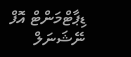ޑިޕާޓްމަންޓް އޮފް ނޭޝަނަލް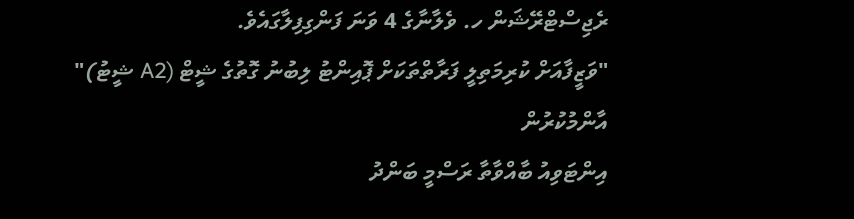ރެޖިސްޓްރޭޝަން ހ. ވެލާނާގެ 4 ވަނަ ފަންގިފިލާގައެވެ.
"ވަޒީފާއަށް ކުރިމަތިލީ ފަރާތްތަކަށް ޕޮއިންޓު ލިބުނު ގޮތުގެ ޝީޓް (A2 ޝީޓު)" އާންމުކުރުން
އިންޓަވިއު ބާއްވާތާ ރަސްމީ ބަންދު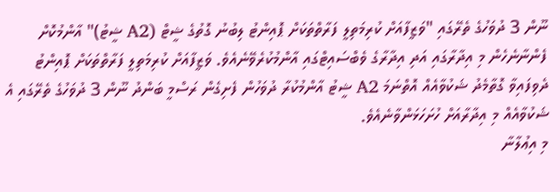ނޫން 3 ދުވަހުގެ ތެރޭގައި "ވަޒީފާއަށް ކުރިމަތިލީ ފަރާތްތަކަށް ޕޮއިންޓު ލިބުނު ގޮތުގެ ޝީޓް (A2 ޝީޓު)" އާންމުކޮށް ފެންނާނެހެން މި އިދާރާގައި އަދި އިދާރާގެ ވެބްސައިޓްގައި އާންމުކުރެވޭނެއެވެ. ވަޒީފާއަށް ކުރިމަތިލީ ފަރާތްތަކަށް ޕޮއިންޓު ދެވިފައިވާ ގޮތާމެދު ޝަކުވާއެއް އޮތްނަމަ A2 ޝީޓު އާންމުކުރާ ދުވަހުން ފެށިގެން ރަސްމީ ބަންދު ނޫން 3 ދުވަހުގެ ތެރޭގައި އެ ޝަކުވާއެއް މި އިދާރާއަށް ހުށަހަޅަންވާނެއެވެ.
މި އިޢުލާނާ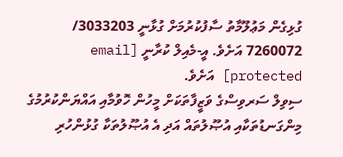ގުޅިގެން މަޢުލޫމާތު ސާފުކުރުމަށް ގުޅާނީ 3033203/ 7260072 އަށެވެ. އީ-މެއިލް ކުރާނީ [email protected] އަށެވެ.
ސިވިލް ސަރވިސްގެ ވަޒީފާތަކަށް މީހުން ހޮވުމާއި އައްޔަންކުރުމުގެ މިންގަނޑުތަކާއި އުޞޫލުތައް އަދި އެ އުޞޫލުތަކާ ގުޅުންހުރި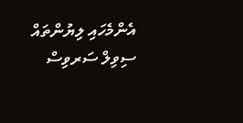އެންމެހައި ލިޔުންތައް ސިވިލް ސަރވިސް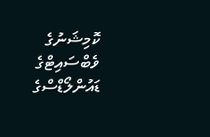ކޮމިޝަނުގެ ވެބްސައިޓްގެ ޑައުންލޯޑްސްގެ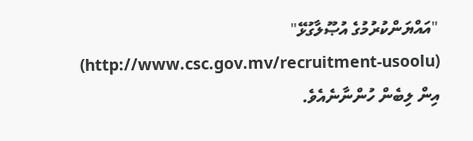"އައްޔަންކުރުމުގެ އުޞޫލާގުޅޭ" (http://www.csc.gov.mv/recruitment-usoolu) އިން ލިބެން ހުންނާނެއެވެ.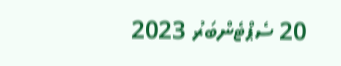20 ސެޕްޓެންބަރު 2023